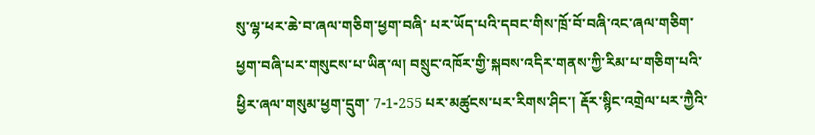སུ་ལྷ་ཕར་ཆེ་བ་ཞལ་གཅིག་ཕྱག་བཞི་ པར་ཡོད་པའི་དབང་གིས་ཁྲོ་བོ་བཞི་འང་ཞལ་གཅིག་ཕྱག་བཞི་པར་གསུངས་པ་ཡིན་ལ། བསྲུང་འཁོར་གྱི་སྐབས་འདིར་གནས་ཀྱི་རིམ་པ་གཅིག་པའི་ཕྱིར་ཞལ་གསུམ་ཕྱག་དྲུག་ 7-1-255 པར་མཚུངས་པར་རིགས་ཤིང་། རྡོར་སྙིང་འགྲེལ་པར་ཀྱཻའི་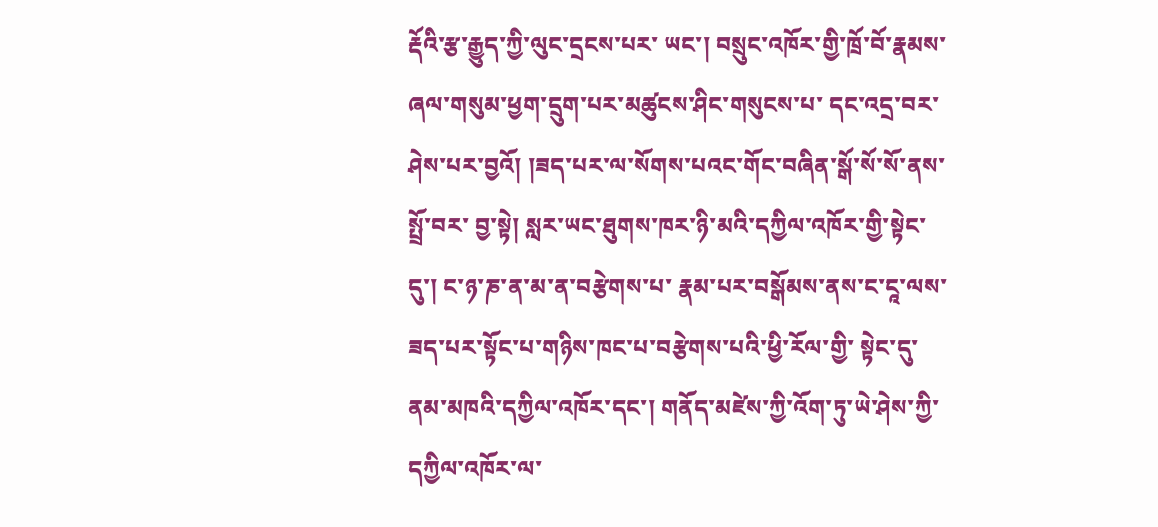རྡོའི་རྩ་རྒྱུད་ཀྱི་ལུང་དྲངས་པར་ ཡང་། བསྲུང་འཁོར་གྱི་ཁྲོ་བོ་རྣམས་ཞལ་གསུམ་ཕྱག་དྲུག་པར་མཚུངས་ཤིང་གསུངས་པ་ དང་འདྲ་བར་ཤེས་པར་བྱའོ། །ཟད་པར་ལ་སོགས་པའང་གོང་བཞིན་སྒོ་སོ་སོ་ནས་སྤྲོ་བར་ བྱ་སྟེ། སླར་ཡང་ཐུགས་ཁར་ཉི་མའི་དཀྱིལ་འཁོར་གྱི་སྟེང་དུ་། ང་ཉ་ཎ་ན་མ་ན་བརྩེགས་པ་ རྣམ་པར་བསྒོམས་ནས་ང་ངཱ་ལས་ཟད་པར་སྟོང་པ་གཉིས་ཁང་པ་བརྩེགས་པའི་ཕྱི་རོལ་གྱི་ སྟེང་དུ་ནམ་མཁའི་དཀྱིལ་འཁོར་དང་། གནོད་མཛེས་ཀྱི་འོག་ཏུ་ཡེ་ཤེས་ཀྱི་དཀྱིལ་འཁོར་ལ་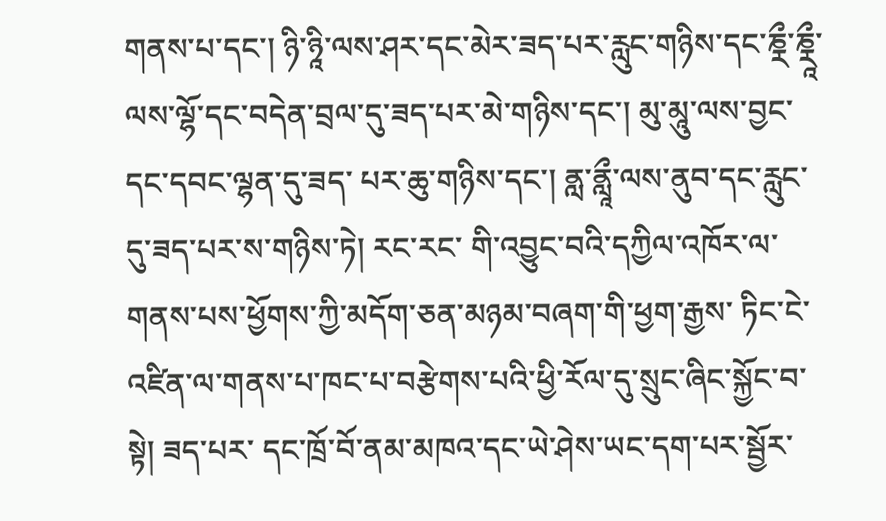གནས་པ་དང་། ཉི་ཉཱི་ལས་ཤར་དང་མེར་ཟད་པར་རླུང་གཉིས་དང་ཎྼྀ་ཎྼཱྀ་ ལས་ལྷོ་དང་བདེན་བྲལ་དུ་ཟད་པར་མེ་གཉིས་དང་། མུ་མཱུ་ལས་བྱང་དང་དབང་ལྷན་དུ་ཟད་ པར་ཆུ་གཉིས་དང་། ནླ་ནླཱྀ་ལས་ནུབ་དང་རླུང་དུ་ཟད་པར་ས་གཉིས་ཏེ། རང་རང་ གི་འབྱུང་བའི་དཀྱིལ་འཁོར་ལ་གནས་པས་ཕྱོགས་ཀྱི་མདོག་ཅན་མཉམ་བཞག་གི་ཕྱག་རྒྱས་ ཏིང་ངེ་འཛིན་ལ་གནས་པ་ཁང་པ་བརྩེགས་པའི་ཕྱི་རོལ་དུ་སྲུང་ཞིང་སྐྱོང་བ་སྟེ། ཟད་པར་ དང་ཁྲོ་བོ་ནམ་མཁའ་དང་ཡེ་ཤེས་ཡང་དག་པར་སྦྱོར་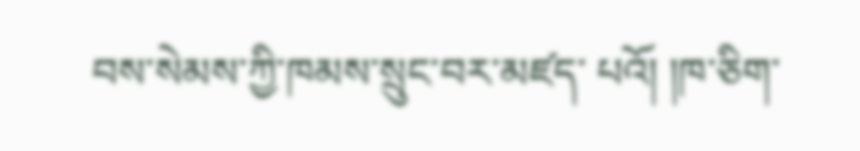བས་སེམས་ཀྱི་ཁམས་སྲུང་བར་མཛད་ པའོ། །ཁ་ཅིག་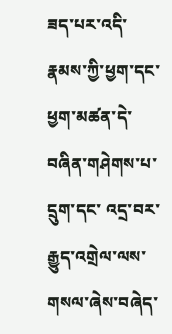ཟད་པར་འདི་རྣམས་ཀྱི་ཕྱག་དང་ཕྱག་མཚན་དེ་བཞིན་གཤེགས་པ་དྲུག་དང་ འདྲ་བར་རྒྱུད་འགྲེལ་ལས་གསལ་ཞེས་བཞེད་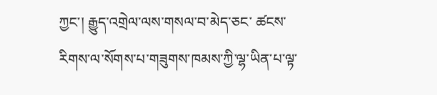ཀྱང་། རྒྱུད་འགྲེལ་ལས་གསལ་བ་མེད་ཅང་ ཚངས་རིགས་ལ་སོགས་པ་གཟུགས་ཁམས་ཀྱི་ལྷ་ཡིན་པ་ལྟ་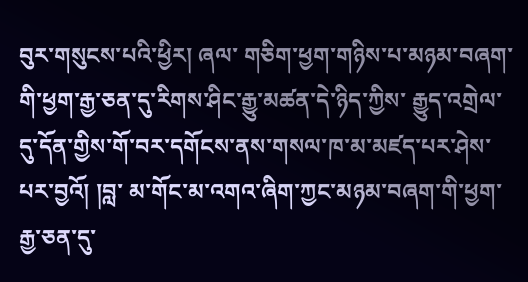བུར་གསུངས་པའི་ཕྱིར། ཞལ་ གཅིག་ཕྱག་གཉིས་པ་མཉམ་བཞག་གི་ཕྱག་རྒྱ་ཅན་དུ་རིགས་ཤིང་རྒྱུ་མཚན་དེ་ཉིད་ཀྱིས་ རྒྱུད་འགྲེལ་དུ་དོན་གྱིས་གོ་བར་དགོངས་ནས་གསལ་ཁ་མ་མཛད་པར་ཤེས་པར་བྱའོ། །བླ་ མ་གོང་མ་འགའ་ཞིག་ཀྱང་མཉམ་བཞག་གི་ཕྱག་རྒྱ་ཅན་དུ་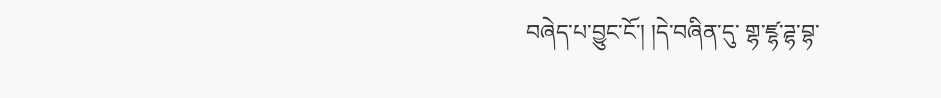བཞེད་པ་བྱུང་ངོ་། །དེ་བཞིན་དུ་ གྷ་ཛྷ་ཌྷ་བྷ་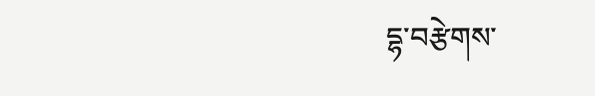དྷ་བརྩེགས་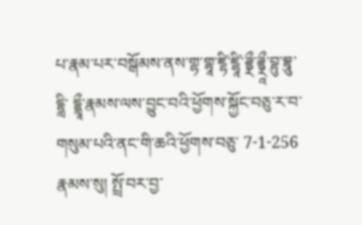པ་རྣམ་པར་བསྒོམས་ནས་གྷ་གྷཱ་ཛྷི་ཛྷཱི་ཌྷྼྀ་ཌྷྼཱྀ་བྷུ་བྷཱུ་དྷླི་ དྷླཱྀ་རྣམས་ལས་བྱུང་བའི་ཕྱོགས་སྐྱོང་བཅུ་ར་བ་གསུམ་པའི་ནང་གི་ཆའི་ཕྱོགས་བཅུ་ 7-1-256 རྣམས་སུ། སྤྲོ་བར་བྱ་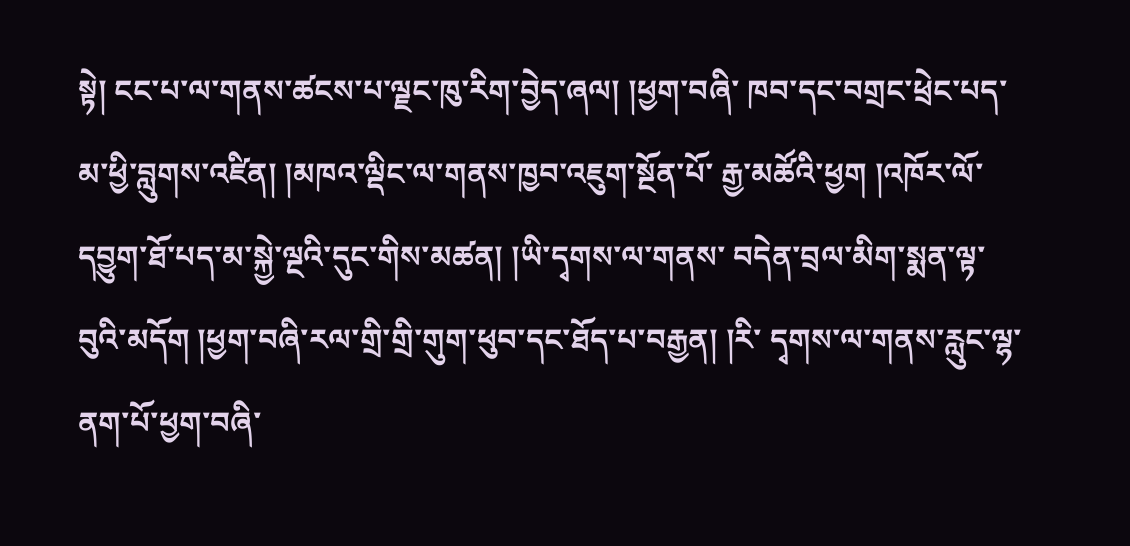སྟེ། ངང་པ་ལ་གནས་ཚངས་པ་ལྗང་ཁུ་རིག་བྱེད་ཞལ། །ཕྱག་བཞི་ ཁབ་དང་བགྲང་ཕྲེང་པད་མ་ཕྱི་བླུགས་འཛིན། །མཁའ་ལྡིང་ལ་གནས་ཁྱབ་འཇུག་སྔོན་པོ་ རྒྱ་མཚོའི་ཕྱག །འཁོར་ལོ་དབྱུག་ཐོ་པད་མ་སྐྱེ་ལྔའི་དུང་གིས་མཚན། །ཡི་དྭགས་ལ་གནས་ བདེན་བྲལ་མིག་སྨན་ལྟ་བུའི་མདོག །ཕྱག་བཞི་རལ་གྲི་གྲི་གུག་ཕུབ་དང་ཐོད་པ་བརྒྱན། །རི་ དྭགས་ལ་གནས་རླུང་ལྷ་ནག་པོ་ཕྱག་བཞི་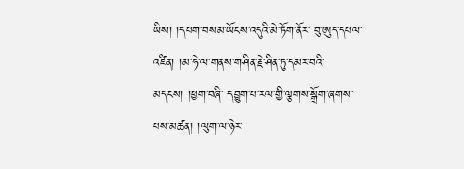ཡིས། །དཔག་བསམ་ཡོངས་འདུའི་མེ་ཏོག་ནོར་ བུ་ཨུད་དཔལ་འཛིན། །མ་ཧེ་ལ་གནས་གཤིན་རྗེ་ཤིན་ཏུ་དམར་བའི་མདངས། །ཕྱག་བཞི་ དབྱུག་པ་རལ་གྱི་ལྕགས་སྒྲོག་ཞགས་པས་མཚན། །ལུག་ལ་ཉེར་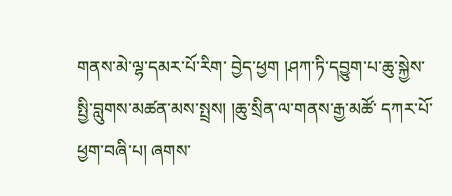གནས་མེ་ལྷ་དམར་པོ་རིག་ བྱེད་ཕྱག །ཤཀ་ཏི་དབྱུག་པ་ཆུ་སྐྱེས་སྤྱི་བླུགས་མཚན་མས་སྤྲས། །ཆུ་སྲིན་ལ་གནས་རྒྱ་མཚོ་ དཀར་པོ་ཕྱག་བཞི་པ། ཞགས་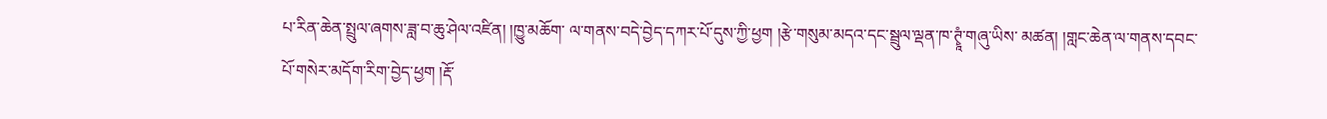པ་རིན་ཆེན་སྤྲུལ་ཞགས་ཟླ་བ་ཆུ་ཤེལ་འཛིན། །ཁྱུ་མཆོག་ ལ་གནས་བདེ་བྱེད་དཀར་པོ་དུས་ཀྱི་ཕྱག །རྩེ་གསུམ་མདའ་དང་སྦྲུལ་ལྡན་ཁ་ཊྭཱཾ་གཞུ་ཡིས་ མཚན། །གླང་ཆེན་ལ་གནས་དབང་པོ་གསེར་མདོག་རིག་བྱེད་ཕྱག །རྡོ་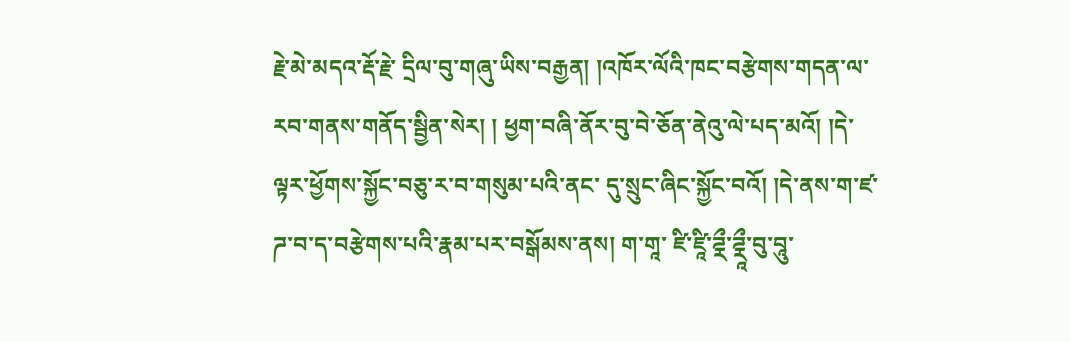རྗེ་མེ་མདའ་རྡོ་རྗེ་ དྲིལ་བུ་གཞུ་ཡིས་བརྒྱན། །འཁོར་ལོའི་ཁང་བརྩེགས་གདན་ལ་རབ་གནས་གནོད་སྦྱིན་སེར། ། ཕྱག་བཞི་ནོར་བུ་བེ་ཅོན་ནེའུ་ལེ་པད་མའོ། །དེ་ལྟར་ཕྱོགས་སྐྱོང་བཅུ་ར་བ་གསུམ་པའི་ནང་ དུ་སྲུང་ཞིང་སྐྱོང་བའོ། །དེ་ནས་ག་ཛ་ཌ་བ་ད་བརྩེགས་པའི་རྣམ་པར་བསྒོམས་ནས། ག་གཱ་ ཛི་ཛཱི་ཌྼྀ་ཌྼཱྀ་བུ་བཱུ་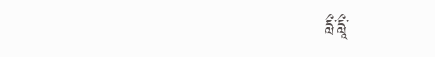དླྀ་དླཱྀ་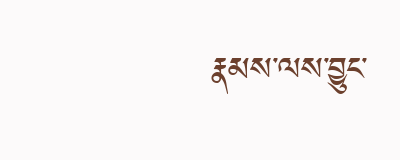རྣམས་ལས་བྱུང་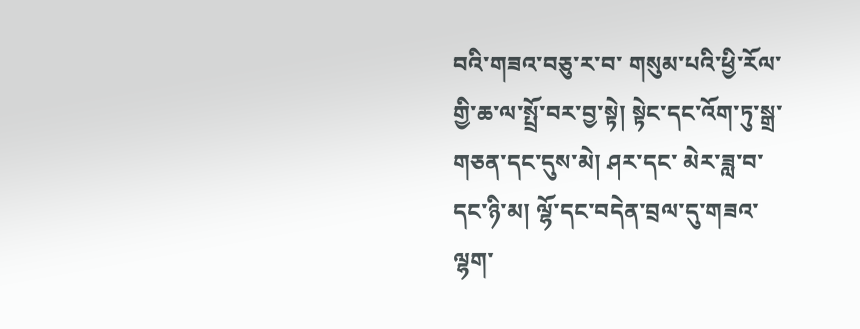བའི་གཟའ་བཅུ་ར་བ་ གསུམ་པའི་ཕྱི་རོལ་གྱི་ཆ་ལ་སྤྲོ་བར་བྱ་སྟེ། སྟེང་དང་འོག་ཏུ་སྒྲ་གཅན་དང་དུས་མེ། ཤར་དང་ མེར་ཟླ་བ་དང་ཉི་མ། ལྷོ་དང་བདེན་བྲལ་དུ་གཟའ་ལྷག་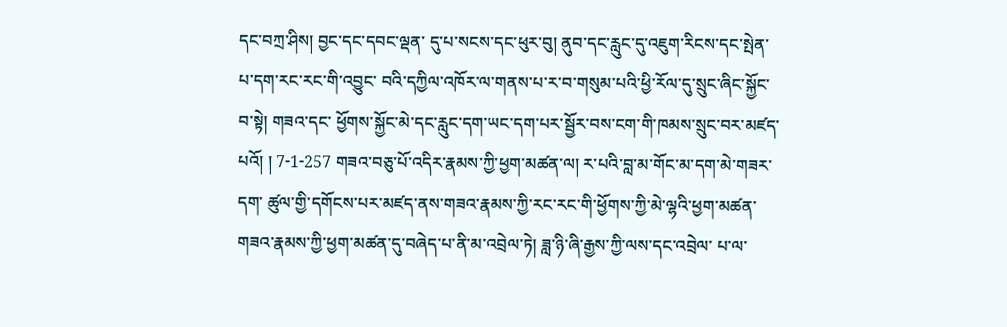དང་བཀྲ་ཤིས། བྱང་དང་དབང་ལྡན་ དུ་པ་སངས་དང་ཕུར་བུ། ནུབ་དང་རླུང་དུ་འཇུག་རིངས་དང་སྤེན་པ་དག་རང་རང་གི་འབྱུང་ བའི་དཀྱིལ་འཁོར་ལ་གནས་པ་ར་བ་གསུམ་པའི་ཕྱི་རོལ་དུ་སྲུང་ཞིང་སྐྱོང་བ་སྟེ། གཟའ་དང་ ཕྱོགས་སྐྱོང་མེ་དང་རླུང་དག་ཡང་དག་པར་སྦྱོར་བས་ངག་གི་ཁམས་སྲུང་བར་མཛད་པའོ། ། 7-1-257 གཟའ་བཅུ་པོ་འདིར་རྣམས་ཀྱི་ཕྱག་མཚན་ལ། ར་པའི་བླ་མ་གོང་མ་དག་མེ་གཟར་དག་ ཚུལ་གྱི་དགོངས་པར་མཛད་ནས་གཟའ་རྣམས་ཀྱི་རང་རང་གི་ཕྱོགས་ཀྱི་མེ་ལྷའི་ཕྱག་མཚན་ གཟའ་རྣམས་ཀྱི་ཕྱག་མཚན་དུ་བཞེད་པ་ནི་མ་འབྲེལ་ཏེ། ཟླ་ཉི་ཞི་རྒྱས་ཀྱི་ལས་དང་འབྲེལ་ པ་ལ་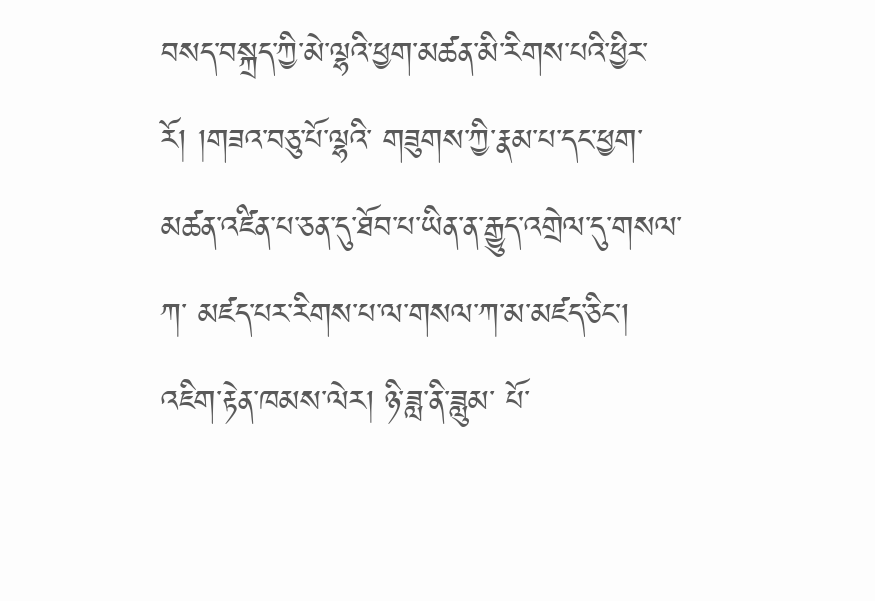བསད་བསྐྲད་ཀྱི་མེ་ལྷའི་ཕྱག་མཚན་མི་རིགས་པའི་ཕྱིར་རོ། །གཟའ་བཅུ་པོ་ལྷའི་ གཟུགས་ཀྱི་རྣམ་པ་དང་ཕྱག་མཚན་འཛིན་པ་ཅན་དུ་ཐོབ་པ་ཡིན་ན་རྒྱུད་འགྲེལ་དུ་གསལ་ཀ་ མཛད་པར་རིགས་པ་ལ་གསལ་ཀ་མ་མཛད་ཅིང་། འཇིག་རྟེན་ཁམས་ལེར། ཉི་ཟླ་ནི་ཟླུམ་ པོ་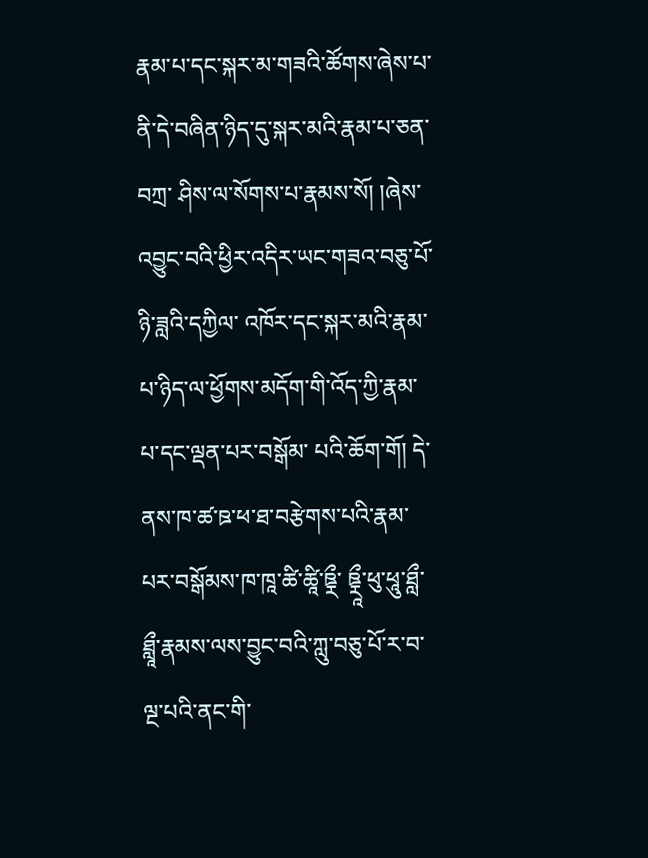རྣམ་པ་དང་སྐར་མ་གཟའི་ཚོགས་ཞེས་པ་ནི་དེ་བཞིན་ཉིད་དུ་སྐར་མའི་རྣམ་པ་ཅན་བཀྲ་ ཤིས་ལ་སོགས་པ་རྣམས་སོ། །ཞེས་འབྱུང་བའི་ཕྱིར་འདིར་ཡང་གཟའ་བཅུ་པོ་ཉི་ཟླའི་དཀྱིལ་ འཁོར་དང་སྐར་མའི་རྣམ་པ་ཉིད་ལ་ཕྱོགས་མདོག་གི་འོད་ཀྱི་རྣམ་པ་དང་ལྡན་པར་བསྒོམ་ པའི་ཆོག་གོ། དེ་ནས་ཁ་ཚ་ཋ་ཕ་ཐ་བརྩེགས་པའི་རྣམ་པར་བསྒོམས་ཁ་ཁཱ་ཚི་ཚཱི་ཋྼྀ་ ཋྼཱྀ་ཕུ་ཕཱུ་ཐླྀ་ཐླཱྀ་རྣམས་ལས་བྱུང་བའི་ཀླུ་བཅུ་པོ་ར་བ་ལྔ་པའི་ནང་གི་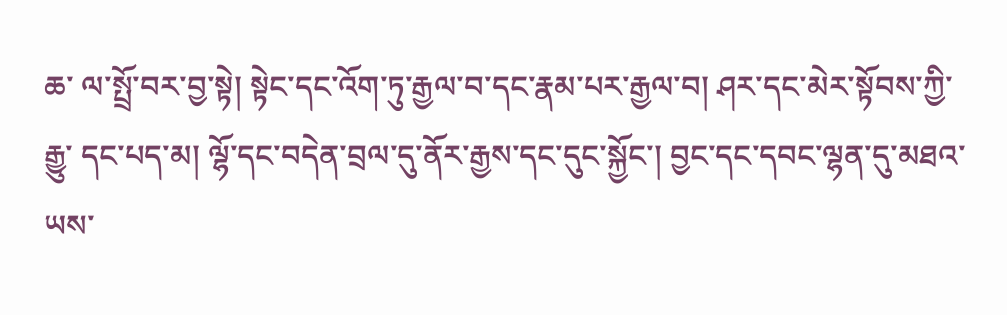ཆ་ ལ་སྤྲོ་བར་བྱ་སྟེ། སྟེང་དང་འོག་ཏུ་རྒྱལ་བ་དང་རྣམ་པར་རྒྱལ་བ། ཤར་དང་མེར་སྟོབས་ཀྱི་རྒྱུ་ དང་པད་མ། ལྷོ་དང་བདེན་བྲལ་དུ་ནོར་རྒྱས་དང་དུང་སྐྱོང་། བྱང་དང་དབང་ལྷན་དུ་མཐའ་ ཡས་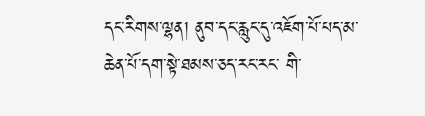དང་རིགས་ལྷན། ནུབ་དང་རླུང་དུ་འཇོག་པོ་པད་མ་ཆེན་པོ་དག་སྟེ་ཐམས་ཅད་རང་རང་ གི་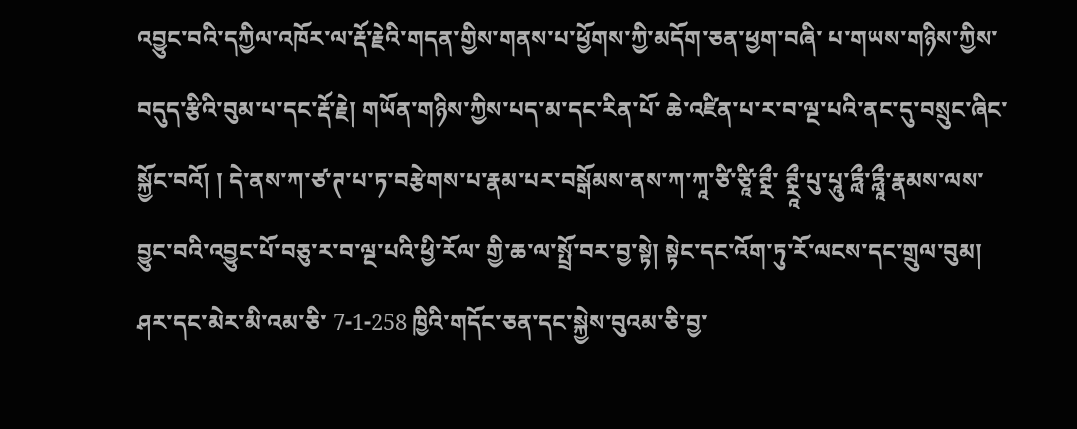འབྱུང་བའི་དཀྱིལ་འཁོར་ལ་རྡོ་རྗེའི་གདན་གྱིས་གནས་པ་ཕྱོགས་ཀྱི་མདོག་ཅན་ཕྱག་བཞི་ པ་གཡས་གཉིས་ཀྱིས་བདུད་རྩིའི་བུམ་པ་དང་རྡོ་རྗེ། གཡོན་གཉིས་ཀྱིས་པད་མ་དང་རིན་པོ་ ཆེ་འཛིན་པ་ར་བ་ལྔ་པའི་ནང་དུ་བསྲུང་ཞིང་སྐྱོང་བའོ། ། དེ་ནས་ཀ་ཙ་ཊ་པ་ཏ་བརྩེགས་པ་རྣམ་པར་བསྒོམས་ནས་ཀ་ཀཱ་ཙི་ཙཱི་ཊྼྀ་ ཊྼཱྀ་པུ་པཱུ་ཏླྀ་ཏླཱྀ་རྣམས་ལས་བྱུང་བའི་འབྱུང་པོ་བཅུ་ར་བ་ལྔ་པའི་ཕྱི་རོལ་ གྱི་ཆ་ལ་སྤྲོ་བར་བྱ་སྟེ། སྟེང་དང་འོག་ཏུ་རོ་ལངས་དང་གྲུལ་བུམ། ཤར་དང་མེར་མི་འམ་ཅི་ 7-1-258 ཁྱིའི་གདོང་ཅན་དང་སྐྱེས་བུའམ་ཅི་བྱ་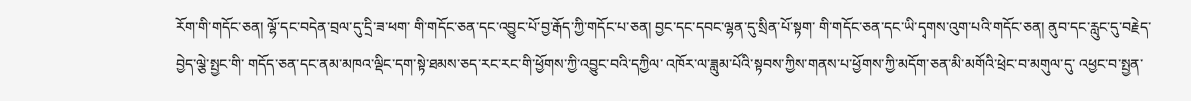རོག་གི་གདོང་ཅན། ལྷོ་དང་བདེན་བྲལ་དུ་དྲི་ཟ་ཕག་ གི་གདོང་ཅན་དང་འབྱུང་པོ་བྱ་རྒོད་ཀྱི་གདོང་པ་ཅན། བྱང་དང་དབང་ལྷན་དུ་སྲིན་པོ་སྟག་ གི་གདོང་ཅན་དང་ཡི་དྭགས་འུག་པའི་གདོང་ཅན། ནུབ་དང་རླུང་དུ་བརྗེད་བྱེད་ལྕེ་སྤྱང་གི་ གདོད་ཅན་དང་ནམ་མཁའ་ལྡིང་དག་སྟེ་ཐམས་ཅད་རང་རང་གི་ཕྱོགས་ཀྱི་འབྱུང་བའི་དཀྱིལ་ འཁོར་ལ་ཟླུམ་པོའི་སྟབས་ཀྱིས་གནས་པ་ཕྱོགས་ཀྱི་མདོག་ཅན་མི་མགོའི་ཕྲེང་བ་མགུལ་དུ་ འཕྱང་བ་སྤྱན་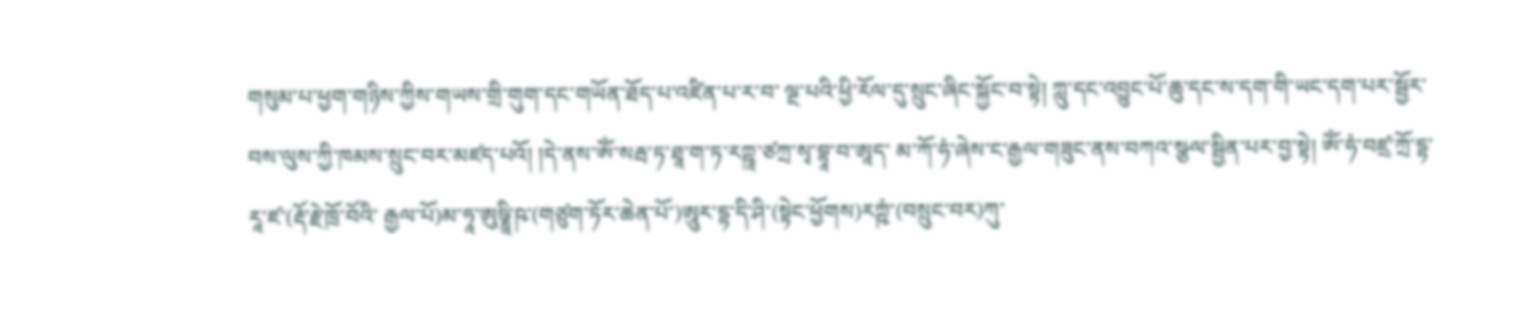གསུམ་པ་ཕྱག་གཉིས་ཀྱིས་གཡས་གྲི་གུག་དང་གཡོན་ཐོད་པ་འཛིན་པ་ར་བ་ ལྔ་པའི་ཕྱི་རོལ་དུ་སྲུང་ཞིང་སྐྱོང་བ་སྟེ། ཀླུ་དང་འབྱུང་པོ་ཆུ་དང་ས་དག་གི་ཡང་དག་པར་སྦྱོར་ བས་ལུས་ཀྱི་ཁམས་སྲུང་བར་མཛད་པའོ། །དེ་ནས་ༀ་སརྦ་ཏ་ཐཱ་ག་ཏ་རཀྵཱ་ཙཀྲ་སྭ་བྷཱ་བ་ཨཱད་ མ་ཀོ་ཧཾ་ཞེས་ང་རྒྱལ་གཟུང་ནས་བཀའ་སྩལ་སྦྱིན་པར་བྱ་སྟེ། ༀ་ཧཾ་བཛྲ་ཀྲོ་དྷ་རཱ་ཛ་(རྡོ་རྗེ་ཁྲོ་བོའི་ རྒྱལ་པོ)མ་ཧཱ་ཨུཥྞཱི་ཥ་(གཙུག་ཏོར་ཆེན་པོ་)ཨཱུར་དྷ་དི་ཤི་(སྟེང་ཕྱོགས)རཀྵཾ་(བསྲུང་བར)ཀུ་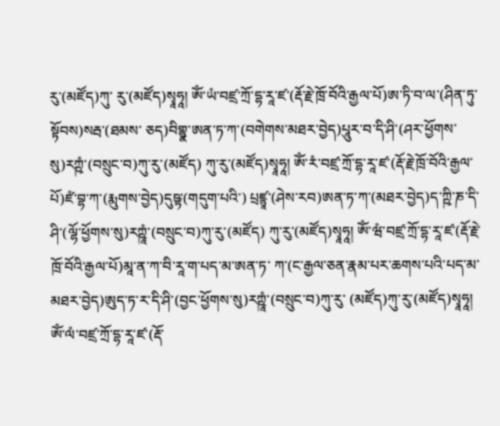རུ་(མཛོད)ཀུ་ རུ་(མཛོད)སྭཱཧཱ། ༀ་ཡཾ་བཛྲ་ཀྲོ་དྷ་རཱ་ཛ་(རྡོ་རྗེ་ཁྲོ་བོའི་རྒྱལ་པོ)ཨ་ཏི་བ་ལ་(ཤིན་ཏུ་སྟོབས)སརྦ་(ཐམས་ ཅད)བིགྷྣ་ཨན་ཏ་ཀ་(བགེགས་མཐར་བྱེད)པཱུར་བ་དི་ཤི་(ཤར་ཕྱོགས་སུ)རཀྵཾ་(བསྲུང་བ)ཀུ་རུ་(མཛོད) ཀུ་རུ་(མཛོད)སྭཱཧཱ། ༀ་རཾ་བཛྲ་ཀྲོ་དྷ་རཱ་ཛ་(རྡོ་རྗེ་ཁྲོ་བོའི་རྒྱལ་པོ)ཛཾ་བྷ་ཀ་(རྨུགས་བྱེད)དུཥྟ་(གདུག་པའི་) པྲཛྙཱ་(ཤེས་རབ)ཨན་ཏ་ཀ་(མཐར་བྱེད)ད་ཀྵི་ཎ་དི་ཤི་(ལྷོ་ཕྱོགས་སུ)རཀྵཱཾ་(བསྲུང་བ)ཀུ་རུ་(མཛོད) ཀུ་རུ་(མཛོད)སྭཱཧཱ། ༀ་ཝཾ་བཛྲ་ཀྲོ་དྷ་རཱ་ཛ་(རྡོ་རྗེ་ཁྲོ་བོའི་རྒྱལ་པོ)མཱ་ན་ཀ་བི་རཱ་ག་པད་མ་ཨན་ཏ་ ཀ་(ང་རྒྱལ་ཅན་རྣམ་པར་ཆགས་པའི་པད་མ་མཐར་བྱེད)ཨུད་ཏ་ར་དི་ཤི་(བྱང་ཕྱོགས་སུ)རཀྵཱཾ་(བསྲུང་བ)ཀུ་རུ་ (མཛོད)ཀུ་རུ་(མཛོད)སྭཱཧཱ། ༀ་ལཾ་བཛྲ་ཀྲོ་དྷ་རཱ་ཛ་(རྡོ་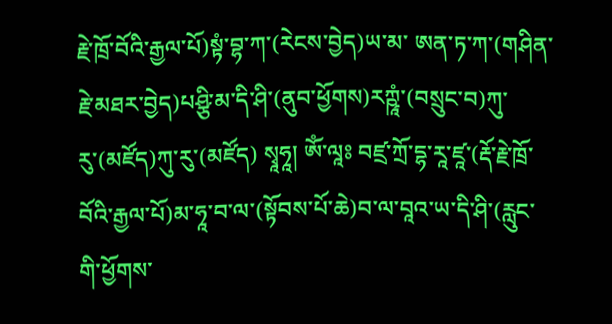རྗེ་ཁྲོ་བོའི་རྒྱལ་པོ)སྟཾ་བྷ་ཀ་(རེངས་བྱེད)ཡ་མ་ ཨན་ཏ་ཀ་(གཤིན་རྗེ་མཐར་བྱེད)པཤྩི་མ་དི་ཤི་(ནུབ་ཕྱོགས)རཀྵཱཾ་(བསྲུང་བ)ཀུ་རུ་(མཛོད)ཀུ་རུ་(མཛོད) སྭཱཧཱ། ༀ་ལཱཿ བཛྲ་ཀྲོ་དྷ་རཱ་ཛཱ་(རྡོ་རྗེ་ཁྲོ་བོའི་རྒྱལ་པོ)མ་ཧཱ་བ་ལ་(སྟོབས་པོ་ཆེ)བ་ལ་བཱའ་ཡ་དི་ཤི་(རླུང་ གི་ཕྱོགས་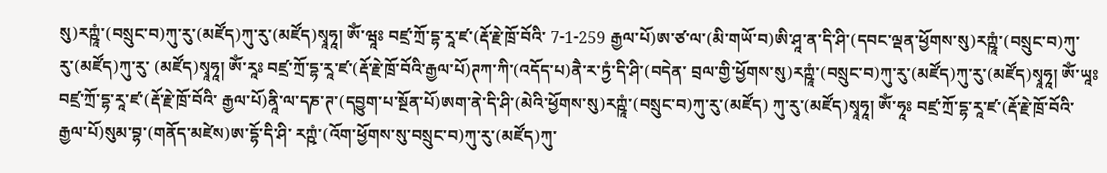སུ)རཀྵཱཾ་(བསྲུང་བ)ཀུ་རུ་(མཛོད)ཀུ་རུ་(མཛོད)སྭཱཧཱ། ༀ་ཝཱཿ བཛྲ་ཀྲོ་དྷ་རཱ་ཛ་(རྡོ་རྗེ་ཁྲོ་བོའི་ 7-1-259 རྒྱལ་པོ)ཨ་ཙ་ལ་(མི་གཡོ་བ)ཨི་ཤཱ་ན་དི་ཤི་(དབང་ལྡན་ཕྱོགས་སུ)རཀྵཱཾ་(བསྲུང་བ)ཀུ་རུ་(མཛོད)ཀུ་རུ་ (མཛོད)སྭཱཧཱ། ༀ་རཱཿ བཛྲ་ཀྲོ་དྷ་རཱ་ཛ་(རྡོ་རྗེ་ཁྲོ་བོའི་རྒྱལ་པོ)ཊཀ་ཀི་(འདོད་པ)ནཻ་ར་ཏྱཾ་དི་ཤི་(བདེན་ བྲལ་གྱི་ཕྱོགས་སུ)རཀྵཱཾ་(བསྲུང་བ)ཀུ་རུ་(མཛོད)ཀུ་རུ་(མཛོད)སྭཱཧཱ། ༀ་ཡཱཿབཛྲ་ཀྲོ་དྷ་རཱ་ཛ་(རྡོ་རྗེ་ཁྲོ་བོའི་ རྒྱལ་པོ)ནཱི་ལ་དཎ་ཊ་(དབྱུག་པ་སྔོན་པོ)ཨག་ནེ་དི་ཤི་(མེའི་ཕྱོགས་སུ)རཀྵཱཾ་(བསྲུང་བ)ཀུ་རུ་(མཛོད) ཀུ་རུ་(མཛོད)སྭཱཧཱ། ༀ་ཧཱཿ བཛྲ་ཀྲོ་དྷ་རཱ་ཛ་(རྡོ་རྗེ་ཁྲོ་བོའི་རྒྱལ་པོ)སུམ་བྷ་(གནོད་མཛེས)ཨ་དྷོ་དི་ཤི་ རཀྵཾ་(འོག་ཕྱོགས་སུ་བསྲུང་བ)ཀུ་རུ་(མཛོད)ཀུ་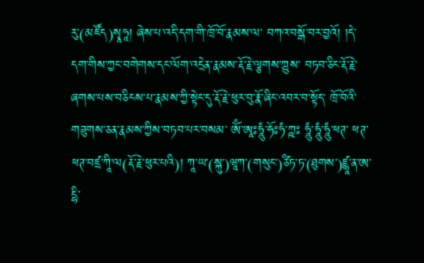རུ་(མཛོད)སྭཱཧཱ། ཞེས་པ་འདི་དག་གི་ཁྲོ་བོ་རྣམས་ལ་ བཀའ་བསྒོ་བར་བྱའོ། །དེ་དག་གིས་ཀྱང་བགེགས་དང་ལོག་འདྲེན་རྣམས་རྡོ་རྗེ་ལྕགས་ཀྱུས་ བཏབ་ཅིང་རྡོ་རྗེ་ཞགས་པས་བཅིངས་པ་རྣམས་ཀྱི་སྟེང་དུ་རྡོ་རྗེ་ཕུར་བུ་རྣོ་ཞིང་འབར་བ་སྟོད་ ཁྲོ་བོའི་གཟུགས་ཅན་རྣམས་ཀྱིས་བཏབ་པར་བསམ་ ༀ་ཨཱཿཧཱུཾ་ཧོཿཧཾ་ཀྵཿ ཧཱུཾ་ཧཱུཾ་ཧཱུཾ་ཕཊ་ ཕཊ་ཕཊ་བཛྲ་ཀཱི་ལ(རྡོ་རྗེ་ཕུར་པའི)། ཀཱ་ཡ་(སྐུ་)ཝཱཀ་(གསུང་)ཙིཏ་ཏ་(ཐུགས་)ཛྙཱ་ན་ཨ་དྷི་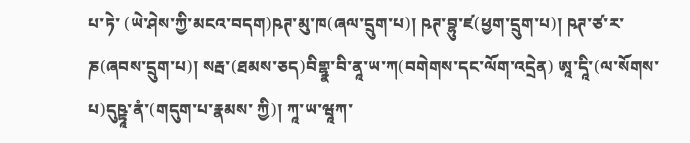པ་ཏེ་ (ཡེ་ཤེས་ཀྱི་མངའ་བདག)ཥཊ་མུ་ཁ(ཞལ་དྲུག་པ)། ཥཊ་བྷུ་ཛ(ཕྱག་དྲུག་པ)། ཥཊ་ཙ་ར་ཎ(ཞབས་དྲུག་པ)། སརྦ་(ཐམས་ཅད)བིགྷྣ་བི་ནཱ་ཡ་ཀ(བགེགས་དང་ལོག་འདྲེན) ཨཱ་དཱི་(ལ་སོགས་པ)དུཥྟཱ་ནཾ་(གདུག་པ་རྣམས་ ཀྱི)། ཀཱ་ཡ་ཝཱཀ་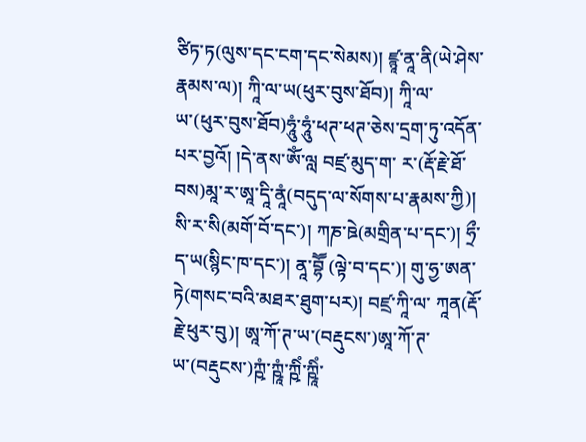ཙིཏ་ཏ(ལུས་དང་ངག་དང་སེམས)། ཛྙཱ་ནཱ་ནི(ཡེ་ཤེས་རྣམས་ལ)། ཀཱི་ལ་ཡ(ཕུར་བུས་ཐོབ)། ཀཱི་ལ་ཡ་(ཕུར་བུས་ཐོབ)ཧཱུཾ་ཧཱུཾ་ཕཊ་ཕཊ་ཅེས་དྲག་ཏུ་འདོན་པར་བྱའོ། །དེ་ནས་ༀ་ལླ བཛྲ་མུད་ག་ ར་(རྡོ་རྗེ་ཐོ་བས)མཱ་ར་ཨཱ་དཱི་ནཱཾ(བདུད་ལ་སོགས་པ་རྣམས་ཀྱི)། སི་ར་སི(མགོ་བོ་དང་)། ཀཎ་ཋེ(མགྲིན་པ་དང་)། ཧྲྀ་ད་ཡ(སྙིང་ཁ་དང་)། ནཱ་བྷཽ (ལྟེ་བ་དང་)། གུ་ཧྱ་ཨན་ཏེ(གསང་བའི་མཐར་ཐུག་པར)། བཛྲ་ཀཱི་ལ་ ཀཱན(རྡོ་རྗེ་ཕུར་བུ)། ཨཱ་ཀོ་ཊ་ཡ་(བརྡུངས་)ཨཱ་ཀོ་ཊ་ཡ་(བརྡུངས་)ཀྵཾ་ཀྵཱཾ་ཀྵིཾ་ཀྵཱིཾ་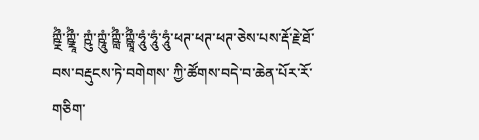ཀྵྼྀཾ་ཀྵྼཱྀཾ་ ཀྵུཾ་ཀྵཱུཾ་ཀྵླྀཾ་ཀྵླཱྀཾ་ཧཱུཾ་ཧཱུཾ་ཧཱུཾ་ཕཊ་ཕཊ་ཕཊ་ཅེས་པས་རྡོ་རྗེ་ཐོ་བས་བརྡུངས་ཏེ་བགེགས་ ཀྱི་ཚོགས་བདེ་བ་ཆེན་པོར་རོ་གཅིག་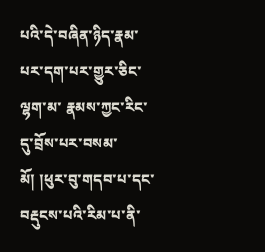པའི་དེ་བཞིན་ཉིད་རྣམ་པར་དག་པར་གྱུར་ཅིང་ལྷག་མ་ རྣམས་ཀྱང་རིང་དུ་བྲོས་པར་བསམ་མོ། །ཕུར་བུ་གདབ་པ་དང་བརྡུངས་པའི་རིམ་པ་ནི་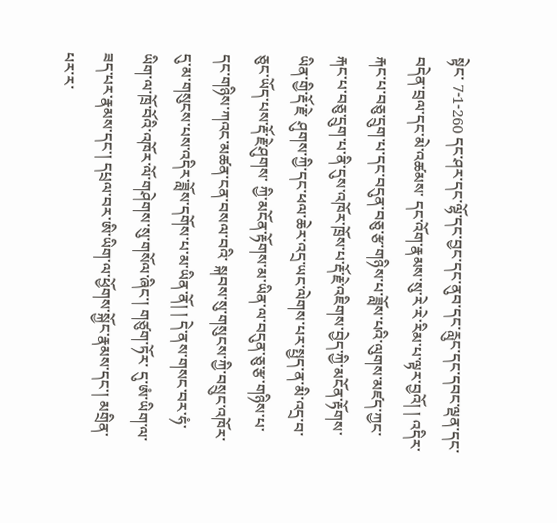སྟེང་ 7-1-260 དང་ཤར་དང་ལྷོ་དང་བྱང་དང་ནུབ་དང་རླུང་དང་དབང་ལྡན་དང་བདེན་བྲལ་དང་མེ་འཚམས་ དང་འོག་རྣམས་སུ་རེ་རེ་རིམ་པ་ལྟར་བྱའོ། ། འདིར་རྐང་པ་བཅུ་དྲུག་པ་དང་བདུན་བཅུ་རྩ་གཉིས་པ་ཟློས་པའི་ལུགས་མཛད་ཀྱང་ རྐང་པ་བཅུ་དྲུག་པ་ནི་དུས་འཁོར་ཁྲོས་པ་རྡོ་རྗེ་འཇིགས་བྱེད་ཀྱི་མངོན་རྟོགས་ཡིན་གྱི་རྡོ་རྗེ་ ཤུགས་ཀྱི་དང་ཕལ་ཆེར་འདྲ་ཡང་ལེགས་པར་སྤྱད་ན་མི་འདྲ་བ་ཅུང་ཡོད་པས་རྡོ་རྗེ་ཤུགས་ ཀྱི་མངོན་རྟོགས་མ་ཡིན་ལ་བདུན་ཅུ་རྩ་གཉིས་པ་དང་གཉིས་ཀའང་མཚན་ངན་བསལ་བའི་ སྐབས་སུ་གསུངས་ཀྱི་བསྲུང་འཁོར་དུ་མ་གསུངས་པས་འདིར་ཟློས་དགོས་པ་མ་ཡིན་ནོ། ། དེ་ནས་གསང་བར་ཧཾ་ཡིག་ལ་ཁྲོ་བོའི་འཁོར་ལོ་གཤེགས་སུ་གསོལ་ཞིང་། གཙུག་ཏོར་ དུ་ཨཾ་ཡིག་ལ་ཟད་པར་རྣམས་དང་། དཔྲལ་བར་ཨི་ཡིག་ལ་ཕྱོགས་སྐྱོང་རྣམས་དང་། མགྲིན་ པར་ར་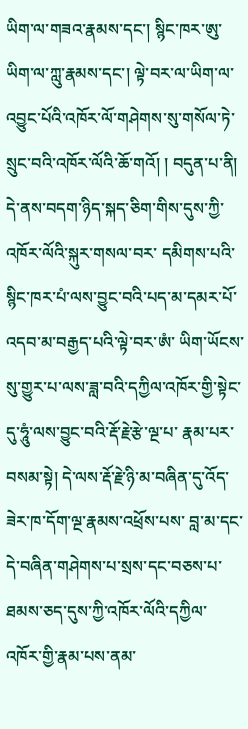ཡིག་ལ་གཟའ་རྣམས་དང་། སྙིང་ཁར་ཨུ་ཡིག་ལ་ཀླུ་རྣམས་དང་། ལྟེ་བར་ལ་ཡིག་ལ་ འབྱུང་པོའི་འཁོར་ལོ་གཤེགས་སུ་གསོལ་ཏེ་སྲུང་བའི་འཁོར་ལོའི་ཆོ་གའོ། ། བདུན་པ་ནི། དེ་ནས་བདག་ཉིད་སྐད་ཅིག་གིས་དུས་ཀྱི་འཁོར་ལོའི་སྐུར་གསལ་བར་ དམིགས་པའི་སྙིང་ཁར་པཾ་ལས་བྱུང་བའི་པད་མ་དམར་པོ་འདབ་མ་བརྒྱད་པའི་ལྟེ་བར་ཨཾ་ ཡིག་ཡོངས་སུ་གྱུར་པ་ལས་ཟླ་བའི་དཀྱིལ་འཁོར་གྱི་སྟེང་དུ་ཧཱུཾ་ལས་བྱུང་བའི་རྡོ་རྗེ་རྩེ་ལྔ་པ་ རྣམ་པར་བསམ་སྟེ། དེ་ལས་རྡོ་རྗེ་ཉི་མ་བཞིན་དུ་འོད་ཟེར་ཁ་དོག་ལྔ་རྣམས་འཕྲོས་པས་ བླ་མ་དང་དེ་བཞིན་གཤེགས་པ་སྲས་དང་བཅས་པ་ཐམས་ཅད་དུས་ཀྱི་འཁོར་ལོའི་དཀྱིལ་ འཁོར་གྱི་རྣམ་པས་ནམ་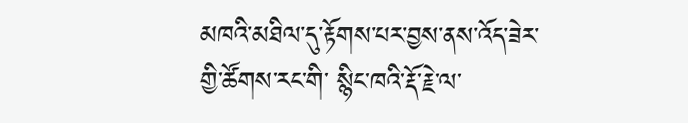མཁའི་མཐིལ་དུ་རྟོགས་པར་བྱས་ནས་འོད་ཟེར་གྱི་ཚོགས་རང་གི་ སྙིང་ཁའི་རྡོ་རྗེ་ལ་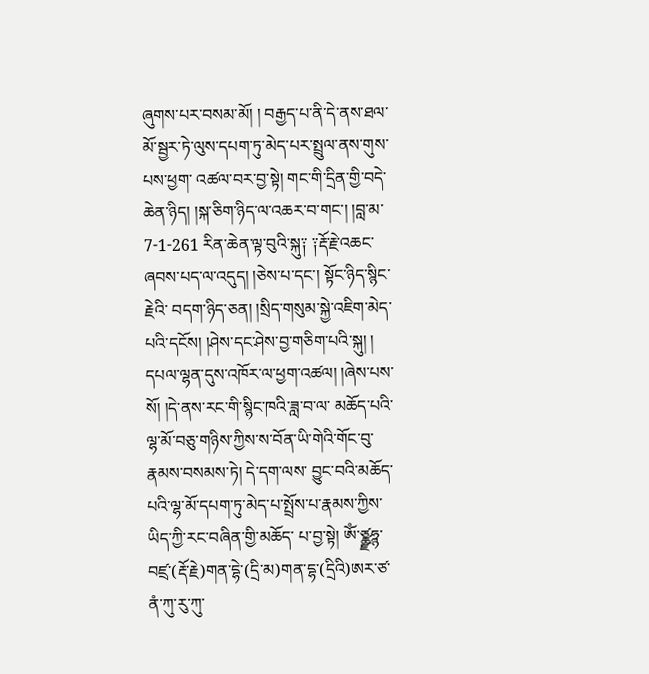ཞུགས་པར་བསམ་མོ། ། བརྒྱད་པ་ནི་དེ་ནས་ཐལ་མོ་སྦྱར་ཏེ་ལུས་དཔག་ཏུ་མེད་པར་སྤྲུལ་ནས་གུས་པས་ཕྱག་ འཚལ་བར་བྱ་སྟེ། གང་གི་དྲིན་གྱི་བདེ་ཆེན་ཉིད། །སྐ་ཅིག་ཉིད་ལ་འཆར་བ་གང་། །བླ་མ་ 7-1-261 རིན་ཆེན་ལྟ་བུའི་སྐུ༑ ༑རྡོ་རྗེ་འཆང་ཞབས་པད་ལ་འདུད། །ཅེས་པ་དང་། སྟོང་ཉིད་སྙིང་རྗེའི་ བདག་ཉིད་ཅན། །སྲིད་གསུམ་སྐྱེ་འཇིག་མེད་པའི་དངོས། །ཤེས་དང་ཤེས་བྱ་གཅིག་པའི་སྐུ། ། དཔལ་ལྷན་དུས་འཁོར་ལ་ཕྱག་འཚལ། །ཞེས་པས་སོ། །དེ་ནས་རང་གི་སྙིང་ཁའི་ཟླ་བ་ལ་ མཆོད་པའི་ལྷ་མོ་བཅུ་གཉིས་ཀྱིས་ས་བོན་ཡི་གེའི་གོང་བུ་རྣམས་བསམས་ཏེ། དེ་དག་ལས་ བྱུང་བའི་མཆོད་པའི་ལྷ་མོ་དཔག་ཏུ་མེད་པ་སྤྲོས་པ་རྣམས་ཀྱིས་ཡིད་ཀྱི་རང་བཞིན་གྱི་མཆོད་ པ་བྱ་སྟེ། ༀ་ཙྪྫཧྙ་བཛྲ་(རྡོ་རྗེ)གན་དྷེ་(དྲི་མ)གན་དྷ་(དྲིའི)ཨར་ཙ་ནཾ་ཀུ་རུ་ཀུ་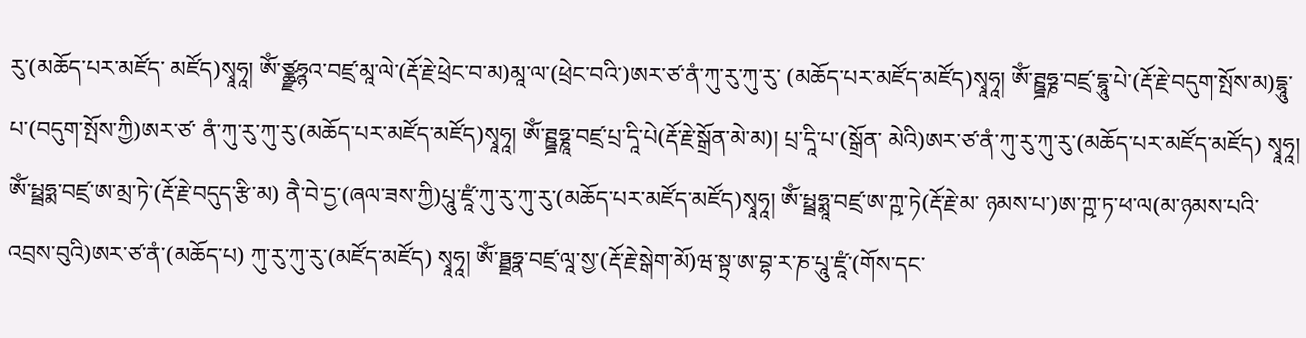རུ་(མཆོད་པར་མཛོད་ མཛོད)སྭཱཧཱ། ༀ་ཙྪྫཧྙའ་བཛྲ་མཱ་ལེ་(རྡོ་རྗེ་ཕྲེང་བ་མ)མཱ་ལ་(ཕྲེང་བའི་)ཨར་ཙ་ནཾ་ཀུ་རུ་ཀུ་རུ་ (མཆོད་པར་མཛོད་མཛོད)སྭཱཧཱ། ༀ་ཊྛྜཧྞ་བཛྲ་དྷཱུ་པེ་(རྡོ་རྗེ་བདུག་སྤོས་མ)དྷཱུ་པ་(བདུག་སྤོས་ཀྱི)ཨར་ཙ་ ནཾ་ཀུ་རུ་ཀུ་རུ་(མཆོད་པར་མཛོད་མཛོད)སྭཱཧཱ། ༀ་ཊྛྜཧྞཱ་བཛྲ་པྲ་དཱི་པེ(རྡོ་རྗེ་སྒྲོན་མེ་མ)། པྲ་དཱི་པ་(སྒྲོན་ མེའི)ཨར་ཙ་ནཾ་ཀུ་རུ་ཀུ་རུ་(མཆོད་པར་མཛོད་མཛོད) སྭཱཧཱ། ༀ་པྥྦཧྨ་བཛྲ་ཨ་མྲ་ཏེ་(རྡོ་རྗེ་བདུད་རྩི་མ) ནཻ་བེ་དྱ་(ཞལ་ཟས་ཀྱི)པཱུ་ཛཱཾ་ཀུ་རུ་ཀུ་རུ་(མཆོད་པར་མཛོད་མཛོད)སྭཱཧཱ། ༀ་པྥྦཧྨཱ་བཛྲ་ཨ་ཀྵ་ཏེ(རྡོ་རྗེ་མ་ ཉམས་པ་)ཨ་ཀྵ་ཏ་ཕ་ལ(མ་ཉམས་པའི་འབྲས་བུའི)ཨར་ཙ་ནཾ་(མཆོད་པ) ཀུ་རུ་ཀུ་རུ་(མཛོད་མཛོད) སྭཱཧཱ། ༀ་ཏྠྡཧྣ་བཛྲ་ལཱ་སྱ་(རྡོ་རྗེ་སྒེག་མོ)ཝ་སྟྲ་ཨ་བྷ་ར་ཎ་པཱུ་ཛཱཾ་(གོས་དང་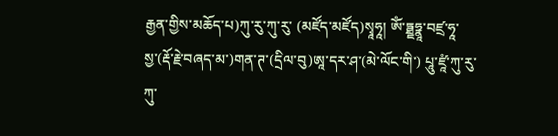རྒྱན་གྱིས་མཆོད་པ)ཀུ་རུ་ཀུ་རུ་ (མཛོད་མཛོད)སྭཱཧཱ། ༀ་ཏྠྡཧྣཱ་བཛྲ་ཧཱ་སྱ་(རྡོ་རྗེ་བཞད་མ་)གན་ཊ་(དྲིལ་བུ)ཨཱ་དར་ཤ་(མེ་ལོང་གི་) པཱུ་ཛཱཾ་ཀུ་རུ་ཀུ་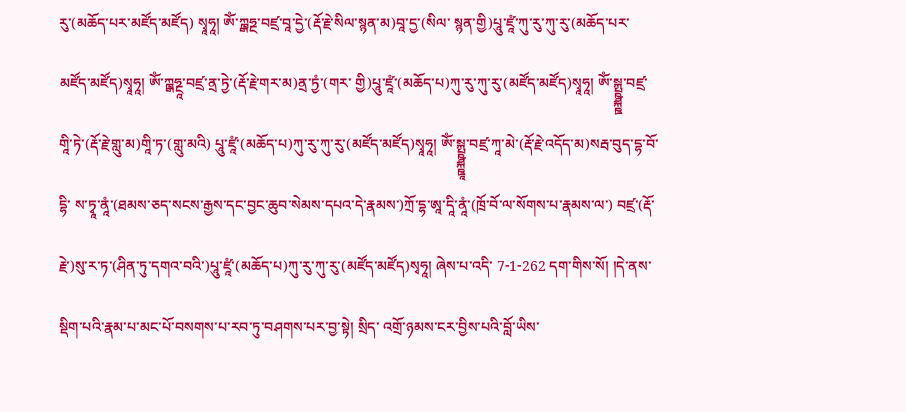རུ་(མཆོད་པར་མཛོད་མཛོད) སྭཱཧཱ། ༀ་ཀྑྒཧྔ་བཛྲ་བཱ་དྱེ་(རྡོ་རྗེ་སིལ་སྙན་མ)བཱ་དྱ་(སིལ་ སྙན་གྱི)པཱུ་ཛཱཾ་ཀུ་རུ་ཀུ་རུ་(མཆོད་པར་མཛོད་མཛོད)སྭཱཧཱ། ༀ་ཀྑྒཧྔཱ་བཛྲ་ནྲ་ཏྱེ་(རྡོ་རྗེ་གར་མ)ནྲ་ཏྱཾ་(གར་ གྱི)པཱུ་ཛཱཾ་(མཆོད་པ)ཀུ་རུ་ཀུ་རུ་(མཛོད་མཛོད)སྭཱཧཱ། ༀ་སྐྤྵྴྐྛ་བཛྲ་གཱི་ཏེ་(རྡོ་རྗེ་གླུ་མ)གཱི་ཏ་(གླུ་མའི) པཱུ་ཛཱཾ་(མཆོད་པ)ཀུ་རུ་ཀུ་རུ་(མཛོད་མཛོད)སྭཱཧཱ། ༀ་སྐྤྵྴྐྛཱ་བཛྲ་ཀཱ་མེ་(རྡོ་རྗེ་འདོད་མ)སརྦ་བུད་དྷ་བོ་དྷི་ ས་ཏྭཱ་ནཱཾ་(ཐམས་ཅད་སངས་རྒྱས་དང་བྱང་ཆུབ་སེམས་དཔའ་དེ་རྣམས་)ཀྲོ་དྷ་ཨཱ་དཱི་ནཱཾ་(ཁྲོ་བོ་ལ་སོགས་པ་རྣམས་ལ་) བཛྲ་(རྡོ་རྗེ་)སུ་ར་ཏ་(ཤིན་ཏུ་དགའ་བའི་)པཱུ་ཛཱཾ་(མཆོད་པ)ཀུ་རུ་ཀུ་རུ་(མཛོད་མཛོད)སྭཧཱ། ཞེས་པ་འདི་ 7-1-262 དག་གིས་སོ། །དེ་ནས་སྡིག་པའི་རྣམ་པ་མང་པོ་བསགས་པ་རབ་ཏུ་བཤགས་པར་བྱ་སྟེ། སྲིད་ འགྲོ་ཉམས་ངར་བྱིས་པའི་བློ་ཡིས་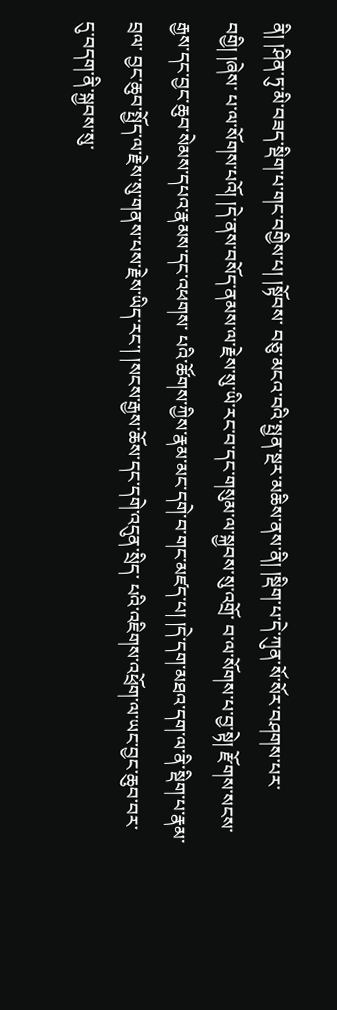ནི། །ཤིན་ཏུ་མི་བཟད་སྡིག་པ་གང་བགྱིས་པ། །སྟོབས་ བཅུ་མངའ་བའི་སྤྱན་སྔར་མཆིས་ནས་ནི། །སྡིག་པ་དེ་ཀུན་སོ་སོར་བཤགས་པར་བགྱི། །ཞེས་ པ་ལ་སོགས་པའོ། །དེ་ནས་བསོད་ནམས་ལ་རྗེས་སུ་ཡི་རང་བ་དང་གསུམ་ལ་སྐྱབས་སུ་འགྲོ་ བ་ལ་སོགས་པ་བྱ་སྟེ། རྫོགས་སངས་རྒྱས་དང་བྱང་ཆུབ་སེམས་དཔའ་རྣམས་དང་འཕགས་ པའི་ཚོགས་ཀྱིས་རྣམ་མང་དགེ་བ་གང་མཛད་པ། །དེ་དག་མཐའ་དག་ལ་ནི་སྡིག་པ་རྣམ་བྲལ་ བྱང་ཆུབ་སྤྱོད་ལ་རྗེས་སུ་གནས་པས་རྗེས་ཡིད་རང་། །སངས་རྒྱས་ཆོས་དང་དགེ་འདུན་སྲིད་ པའི་འཇིགས་འཕྲོག་ལ་ཡང་བྱང་ཆུབ་བར་དུ་བདག་ནི་སྐྱབས་སུ་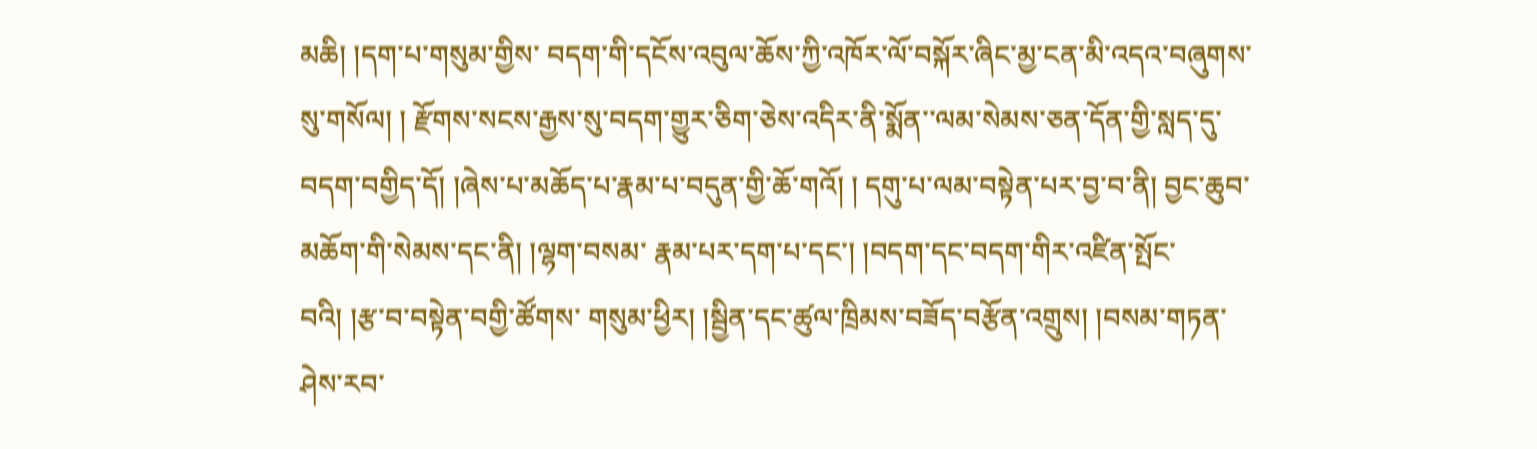མཆི། །དག་པ་གསུམ་གྱིས་ བདག་གི་དངོས་འབུལ་ཆོས་ཀྱི་འཁོར་ལོ་བསྐོར་ཞིང་མྱ་ངན་མི་འདའ་བཞུགས་སུ་གསོལ། ། རྫོགས་སངས་རྒྱས་སུ་བདག་གྱུར་ཅིག་ཅེས་འདིར་ནི་སྨོན་་ལམ་སེམས་ཅན་དོན་གྱི་སླད་དུ་ བདག་བགྱིད་དོ། །ཞེས་པ་མཆོད་པ་རྣམ་པ་བདུན་གྱི་ཆོ་གའོ། ། དགུ་པ་ལམ་བསྟེན་པར་བྱ་བ་ནི། བྱང་ཆུབ་མཆོག་གི་སེམས་དང་ནི། །ལྷག་བསམ་ རྣམ་པར་དག་པ་དང་། །བདག་དང་བདག་གིར་འཛིན་སྤོང་བའི། །རྩ་བ་བསྟེན་བགྱི་ཚོགས་ གསུམ་ཕྱིར། །སྦྱིན་དང་ཚུལ་ཁྲིམས་བཟོད་བརྩོན་འགྲུས། །བསམ་གཏན་ཤེས་རབ་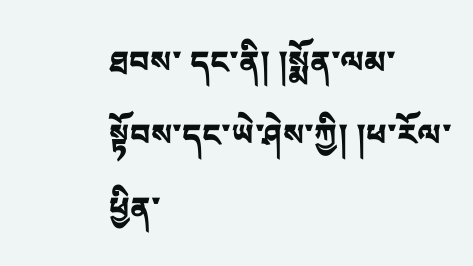ཐབས་ དང་ནི། །སྨོན་ལམ་སྟོབས་དང་ཡེ་ཤེས་ཀྱི། །ཕ་རོལ་ཕྱིན་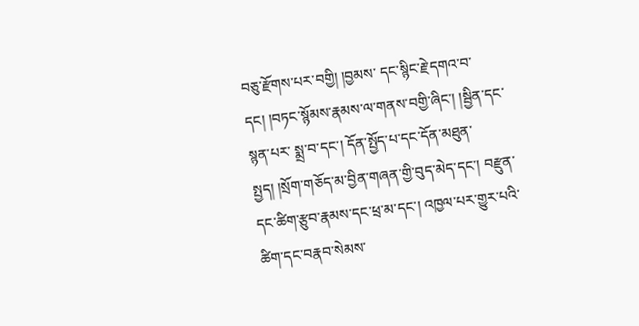བཅུ་རྫོགས་པར་བགྱི། །བྱམས་ དང་སྙིང་རྗེ་དགའ་བ་དང། །བཏང་སྙོམས་རྣམས་ལ་གནས་བགྱི་ཞིང་། །སྦྱིན་དང་སྙན་པར་ སྨྲ་བ་དང་། དོན་སྤྱོད་པ་དང་དོན་མཐུན་སྤྱད། །སྲོག་གཅོད་མ་བྱིན་གཞན་གྱི་བུད་མེད་དང་། བརྫུན་དང་ཚིག་རྩུབ་རྣམས་དང་ཕྲ་མ་དང་། འཁྱལ་པར་གྱུར་པའི་ཚིག་དང་བརྣབ་སེམས་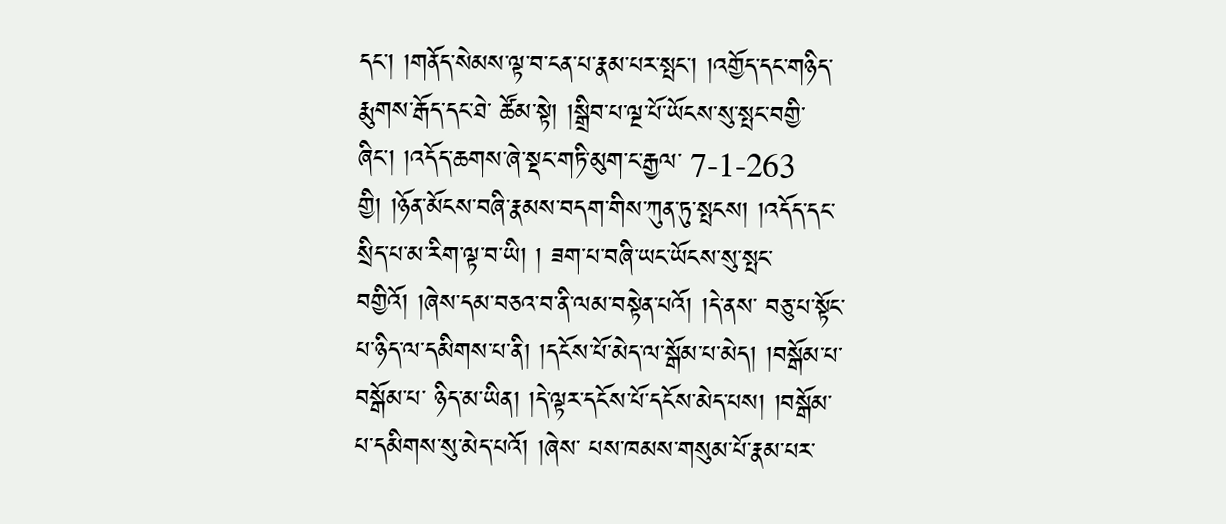དང་། །གནོད་སེམས་ལྟ་བ་ངན་པ་རྣམ་པར་སྤང་། །འགྱོད་དང་གཉིད་རྨུགས་རྒོད་དང་ཐེ་ ཚོམ་སྟེ། །སྒྲིབ་པ་ལྔ་པོ་ཡོངས་སུ་སྤང་བགྱི་ཞིང་། །འདོད་ཆགས་ཞེ་སྡང་གཏི་མུག་ང་རྒྱལ་ 7-1-263 གྱི། །ཉོན་མོངས་བཞི་རྣམས་བདག་གིས་ཀུན་ཏུ་སྤངས། །འདོད་དང་སྲིད་པ་མ་རིག་ལྟ་བ་ཡི། ། ཟག་པ་བཞི་ཡང་ཡོངས་སུ་སྤང་བགྱིའོ། །ཞེས་དམ་བཅའ་བ་ནི་ལམ་བསྟེན་པའོ། །དེ་ནས་ བཅུ་པ་སྟོང་པ་ཉིད་ལ་དམིགས་པ་ནི། །དངོས་པོ་མེད་ལ་སྒོམ་པ་མེད། །བསྒོམ་པ་བསྒོམ་པ་ ཉིད་མ་ཡིན། །དེ་ལྟར་དངོས་པོ་དངོས་མེད་པས། །བསྒོམ་པ་དམིགས་སུ་མེད་པའོ། །ཞེས་ པས་ཁམས་གསུམ་པོ་རྣམ་པར་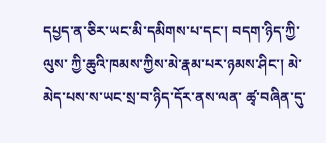དཔྱད་ན་ཅིར་ཡང་མི་དམིགས་པ་དང་། བདག་ཉིད་ཀྱི་ལུས་ ཀྱི་ཆུའི་ཁམས་ཀྱིས་མེ་རྣམ་པར་ཉམས་ཤིང་། མེ་མེད་པས་ས་ཡང་སྲ་བ་ཉིད་དོར་ནས་ལན་ ཚྭ་བཞིན་དུ་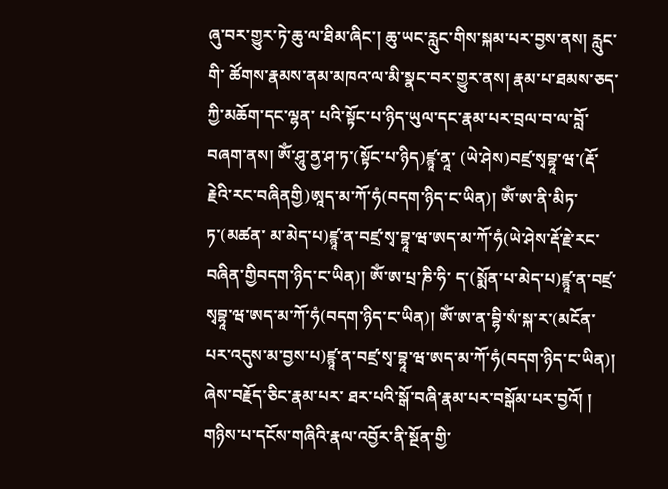ཞུ་བར་གྱུར་ཏེ་ཆུ་ལ་ཐིམ་ཞིང་། ཆུ་ཡང་རླུང་གིས་སྐམ་པར་བྱས་ནས། རླུང་གི་ ཚོགས་རྣམས་ནམ་མཁའ་ལ་མི་སྣང་བར་གྱུར་ནས། རྣམ་པ་ཐམས་ཅད་ཀྱི་མཆོག་དང་ལྷན་ པའི་སྟོང་པ་ཉིད་ཡུལ་དང་རྣམ་པར་བྲལ་བ་ལ་བློ་བཞག་ནས། ༀ་ཤཱུ་ནྱ་ཤ་ཏ་(སྟོང་པ་ཉིད)ཛྙཱ་ནཱ་ (ཡེ་ཤེས)བཛྲ་སྭབྷཱ་ཝ་(རྡོ་རྗེའི་རང་བཞིནགྱི)ཨཱད་མ་ཀོ་ཧཾ(བདག་ཉིད་ང་ཡིན)། ༀ་ཨ་ནི་མིཏ་ཏ་(མཚན་ མ་མེད་པ)ཛྙཱ་ན་བཛྲ་སྭ་བྷཱ་ཝ་ཨད་མ་ཀོ་ཧཾ(ཡེ་ཤེས་རྡོ་རྗེ་རང་བཞིན་གྱིབདག་ཉིད་ང་ཡིན)། ༀ་ཨ་པྲ་ཎི་ཧི་ ད་(སྨོན་པ་མེད་པ)ཛྙཱ་ན་བཛྲ་སྭབྷཱ་ཝ་ཨད་མ་ཀོ་ཧཾ(བདག་ཉིད་ང་ཡིན)། ༀ་ཨ་ན་བྷི་སཾ་སྐ་ར་(མངོན་ པར་འདུས་མ་བྱས་པ)ཛྙཱ་ན་བཛྲ་སྭ་བྷཱ་ཝ་ཨད་མ་ཀོ་ཧཾ(བདག་ཉིད་ང་ཡིན)། ཞེས་བརྗོད་ཅིང་རྣམ་པར་ ཐར་པའི་སྒོ་བཞི་རྣམ་པར་བསྒོམ་པར་བྱའོ། ། གཉིས་པ་དངོས་གཞིའི་རྣལ་འབྱོར་ནི་སྔོན་གྱི་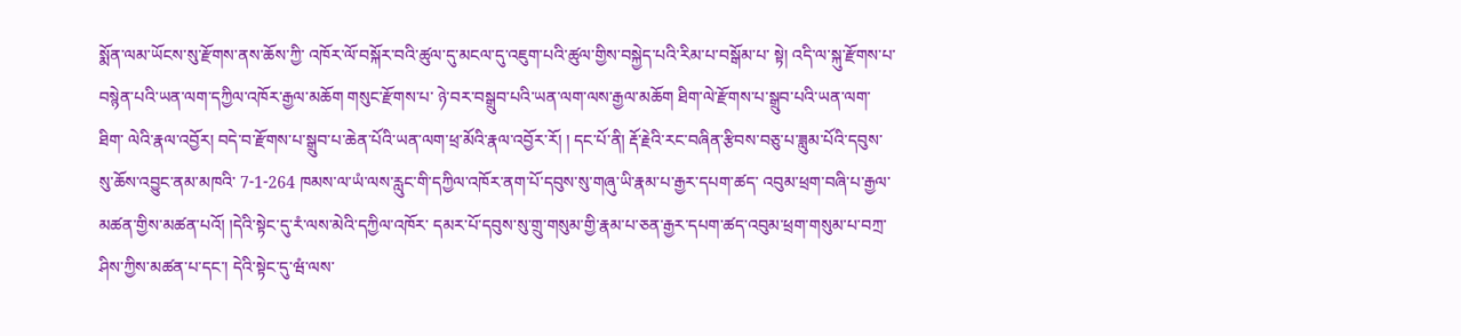སྨོན་ལམ་ཡོངས་སུ་རྫོགས་ནས་ཆོས་ཀྱི་ འཁོར་ལོ་བསྐོར་བའི་ཚུལ་དུ་མངལ་དུ་འཇུག་པའི་ཚུལ་གྱིས་བསྐྱེད་པའི་རིམ་པ་བསྒོམ་པ་ སྟེ། འདི་ལ་སྐུ་རྫོགས་པ་བསྙེན་པའི་ཡན་ལག་དཀྱིལ་འཁོར་རྒྱལ་མཆོག གསུང་རྫོགས་པ་ ཉེ་བར་བསྒྲུབ་པའི་ཡན་ལག་ལས་རྒྱལ་མཆོག ཐིག་ལེ་རྫོགས་པ་སྒྲུབ་པའི་ཡན་ལག་ཐིག་ ལེའི་རྣལ་འབྱོར། བདེ་བ་རྫོགས་པ་སྒྲུབ་པ་ཆེན་པོའི་ཡན་ལག་ཕྲ་མོའི་རྣལ་འབྱོར་རོ། ། དང་པོ་ནི། རྡོ་རྗེའི་རང་བཞིན་རྩིབས་བཅུ་པ་ཟླུམ་པོའི་དབུས་སུ་ཆོས་འབྱུང་ནམ་མཁའི་ 7-1-264 ཁམས་ལ་ཡཾ་ལས་རླུང་གི་དཀྱིལ་འཁོར་ནག་པོ་དབུས་སུ་གཞུ་ཡི་རྣམ་པ་རྒྱར་དཔག་ཚད་ འབུམ་ཕྲག་བཞི་པ་རྒྱལ་མཚན་གྱིས་མཚན་པའོ། །དེའི་སྟེང་དུ་རཾ་ལས་མེའི་དཀྱིལ་འཁོར་ དམར་པོ་དབུས་སུ་གྲུ་གསུམ་གྱི་རྣམ་པ་ཅན་རྒྱར་དཔག་ཚད་འབུམ་ཕྲག་གསུམ་པ་བཀྲ་ ཤིས་ཀྱིས་མཚན་པ་དང་། དེའི་སྟེང་དུ་ཝཾ་ལས་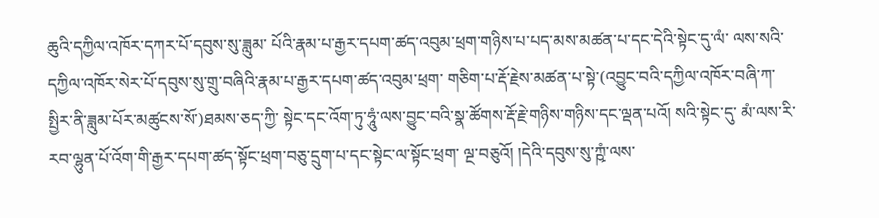ཆུའི་དཀྱིལ་འཁོར་དཀར་པོ་དབུས་སུ་ཟླུམ་ པོའི་རྣམ་པ་རྒྱར་དཔག་ཚད་འབུམ་ཕྲག་གཉིས་པ་པད་མས་མཚན་པ་དང་དེའི་སྟེང་དུ་ལཾ་ ལས་སའི་དཀྱིལ་འཁོར་སེར་པོ་དབུས་སུ་གྲུ་བཞིའི་རྣམ་པ་རྒྱར་དཔག་ཚད་འབུམ་ཕྲག་ གཅིག་པ་རྡོ་རྗེས་མཚན་པ་སྟེ་(འབྱུང་བའི་དཀྱིལ་འཁོར་བཞི་ཀ་སྤྱིར་ནི་ཟླུམ་པོར་མཚུངས་སོ་)ཐམས་ཅད་ཀྱི་ སྟེང་དང་འོག་ཏུ་ཧཱུཾ་ལས་བྱུང་བའི་སྣ་ཚོགས་རྡོ་རྗེ་གཉིས་གཉིས་དང་ལྡན་པའོ། སའི་སྟེང་དུ་ མཾ་ལས་རི་རབ་ལྷུན་པོ་འོག་གི་རྒྱར་དཔག་ཚད་སྟོང་ཕྲག་བཅུ་དྲུག་པ་དང་སྟེང་ལ་སྟོང་ཕྲག་ ལྔ་བཅུའོ། །དེའི་དབུས་སུ་ཀྵཾ་ལས་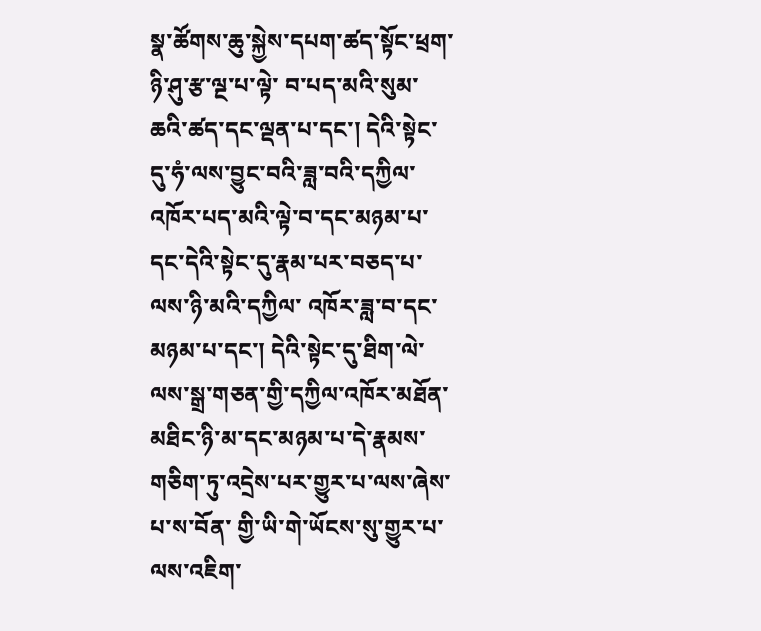སྣ་ཚོགས་ཆུ་སྐྱེས་དཔག་ཚད་སྟོང་ཕྲག་ཉི་ཤུ་རྩ་ལྔ་པ་ལྟེ་ བ་པད་མའི་སུམ་ཆའི་ཚད་དང་ལྡན་པ་དང་། དེའི་སྟེང་དུ་ཧཾ་ལས་བྱུང་བའི་ཟླ་བའི་དཀྱིལ་ འཁོར་པད་མའི་ལྟེ་བ་དང་མཉམ་པ་དང་དེའི་སྟེང་དུ་རྣམ་པར་བཅད་པ་ལས་ཉི་མའི་དཀྱིལ་ འཁོར་ཟླ་བ་དང་མཉམ་པ་དང་། དེའི་སྟེང་དུ་ཐིག་ལེ་ལས་སྒྲ་གཅན་གྱི་དཀྱིལ་འཁོར་མཐོན་ མཐིང་ཉི་མ་དང་མཉམ་པ་དེ་རྣམས་གཅིག་ཏུ་འདྲེས་པར་གྱུར་པ་ལས་ཞེས་པ་ས་བོན་ གྱི་ཡི་གེ་ཡོངས་སུ་གྱུར་པ་ལས་འཇིག་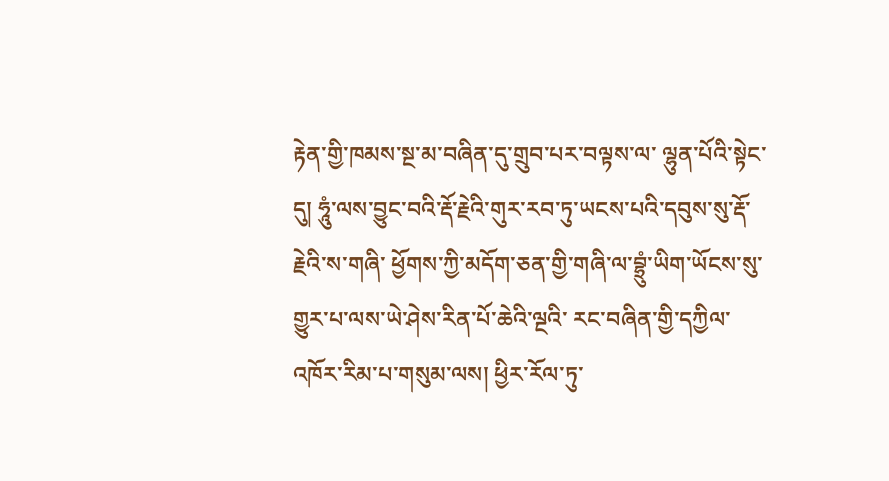རྟེན་གྱི་ཁམས་སྔ་མ་བཞིན་དུ་གྲུབ་པར་བལྟས་ལ་ ལྷུན་པོའི་སྟེང་དུ། ཧཱུཾ་ལས་བྱུང་བའི་རྡོ་རྗེའི་གུར་རབ་ཏུ་ཡངས་པའི་དབུས་སུ་རྡོ་རྗེའི་ས་གཞི་ ཕྱོགས་ཀྱི་མདོག་ཅན་གྱི་གཞི་ལ་བྷྲུཾ་ཡིག་ཡོངས་སུ་གྱུར་པ་ལས་ཡེ་ཤེས་རིན་པོ་ཆེའི་ལྔའི་ རང་བཞིན་གྱི་དཀྱིལ་འཁོར་རིམ་པ་གསུམ་ལས། ཕྱིར་རོལ་ཏུ་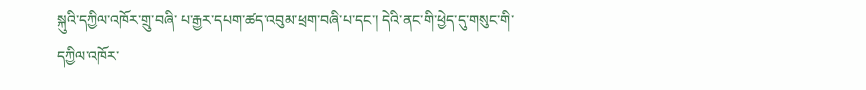སྐུའི་དཀྱིལ་འཁོར་གྲུ་བཞི་ པ་རྒྱར་དཔག་ཚད་འབུམ་ཕྲག་བཞི་པ་དང་། དེའི་ནང་གི་ཕྱེད་དུ་གསུང་གི་དཀྱིལ་འཁོར་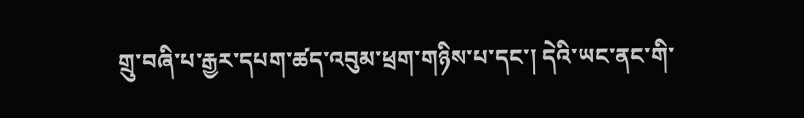གྲུ་བཞི་པ་རྒྱར་དཔག་ཚད་འབུམ་ཕྲག་གཉིས་པ་དང་། དེའི་ཡང་ནང་གི་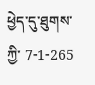ཕྱེད་དུ་ཐུགས་ཀྱི་ 7-1-265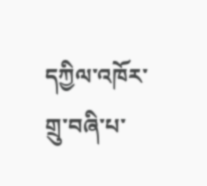དཀྱིལ་འཁོར་གྲུ་བཞི་པ་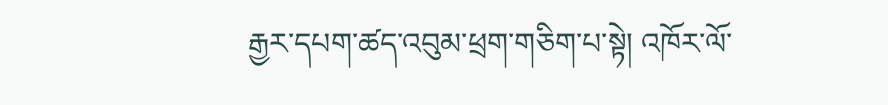རྒྱར་དཔག་ཚད་འབུམ་ཕྲག་གཅིག་པ་སྟེ། འཁོར་ལོ་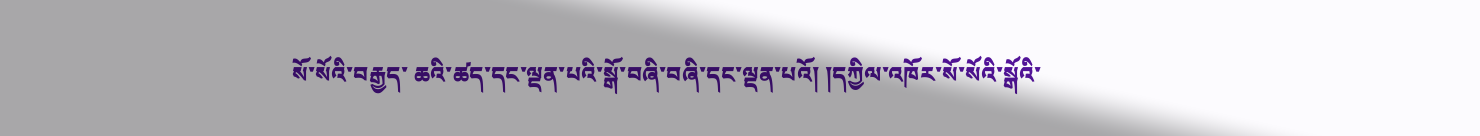སོ་སོའི་བརྒྱད་ ཆའི་ཚད་དང་ལྡན་པའི་སྒོ་བཞི་བཞི་དང་ལྡན་པའོ། །དཀྱིལ་འཁོར་སོ་སོའི་སྒོའི་